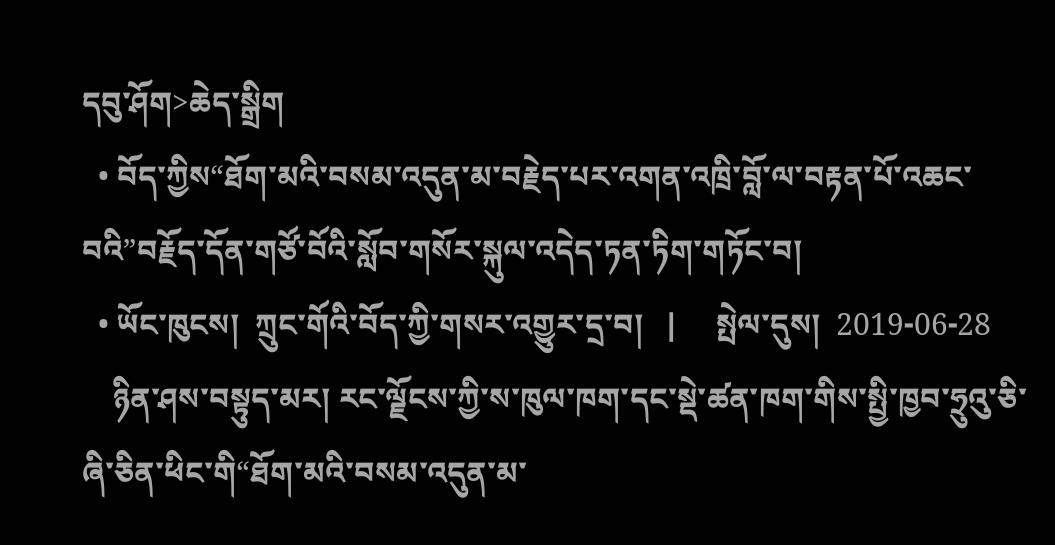དབུ་ཤོག>ཆེད་སྒྲིག
  • བོད་ཀྱིས“ཐོག་མའི་བསམ་འདུན་མ་བརྗེད་པར་འགན་འཁྲི་བློ་ལ་བརྟན་པོ་འཆང་བའི”བརྗོད་དོན་གཙོ་བོའི་སློབ་གསོར་སྐུལ་འདེད་ཏན་ཏིག་གཏོང་བ།
  • ཡོང་ཁུངས།  ཀྲུང་གོའི་བོད་ཀྱི་གསར་འགྱུར་དྲ་བ།   |     སྤེལ་དུས།  2019-06-28
    ཉིན་ཤས་བསྟུད་མར། རང་ལྗོངས་ཀྱི་ས་ཁུལ་ཁག་དང་སྡེ་ཚན་ཁག་གིས་སྤྱི་ཁྱབ་ཧྲུའུ་ཅི་ཞི་ཅིན་ཕིང་གི“ཐོག་མའི་བསམ་འདུན་མ་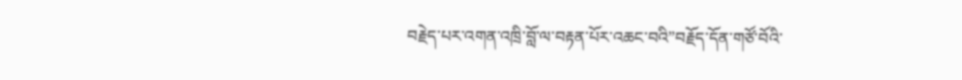བརྗེད་པར་འགན་འཁྲི་བློ་ལ་བརྟན་པོར་འཆང་བའི”བརྗོད་དོན་གཙོ་བོའི་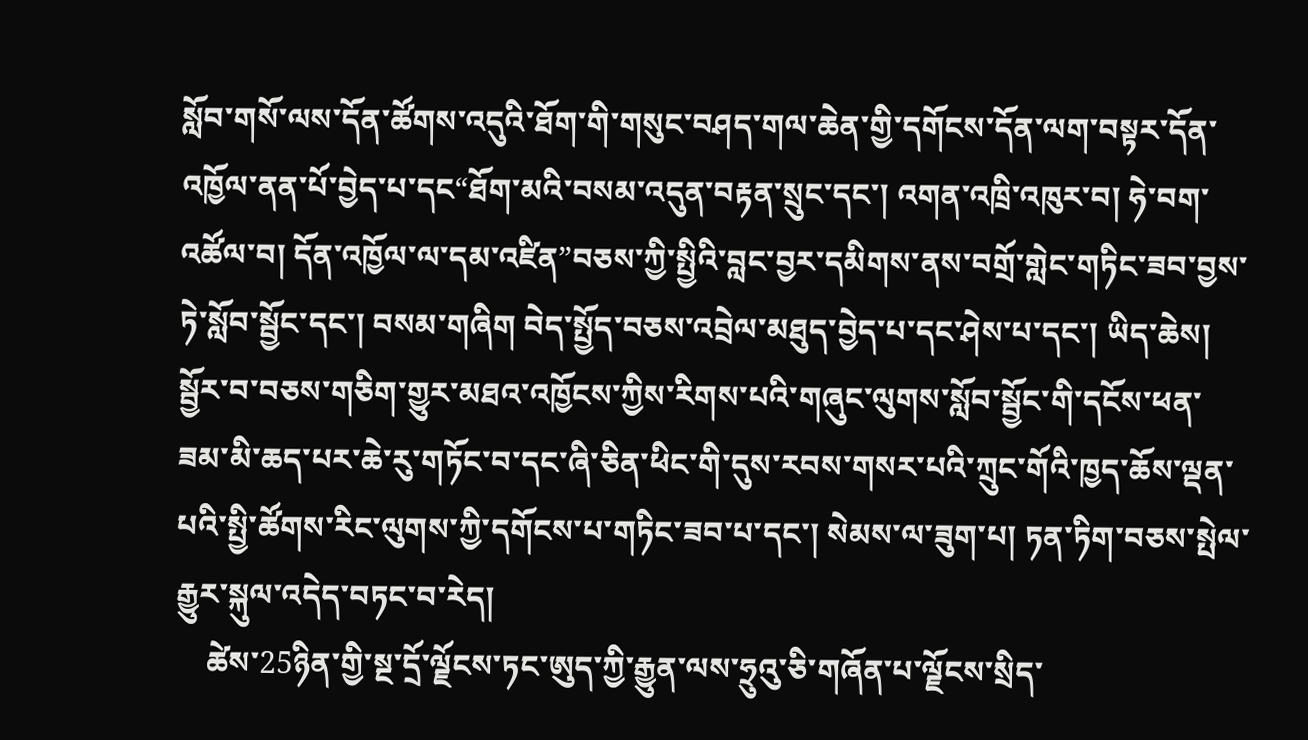སློབ་གསོ་ལས་དོན་ཚོགས་འདུའི་ཐོག་གི་གསུང་བཤད་གལ་ཆེན་གྱི་དགོངས་དོན་ལག་བསྟར་དོན་འཁྱོལ་ནན་པོ་བྱེད་པ་དང“ཐོག་མའི་བསམ་འདུན་བརྟན་སྲུང་དང་། འགན་འཁྲི་འཁུར་བ། ཧེ་བག་འཚོལ་བ། དོན་འཁྱོལ་ལ་དམ་འཛིན”བཅས་ཀྱི་སྤྱིའི་བླང་བྱར་དམིགས་ནས་བགྲོ་གླེང་གཏིང་ཟབ་བྱས་ཏེ་སློབ་སྦྱོང་དང་། བསམ་གཞིག བེད་སྤྱོད་བཅས་འབྲེལ་མཐུད་བྱེད་པ་དང་ཤེས་པ་དང་། ཡིད་ཆེས། སྦྱོར་བ་བཅས་གཅིག་གྱུར་མཐའ་འཁྱོངས་ཀྱིས་རིགས་པའི་གཞུང་ལུགས་སློབ་སྦྱོང་གི་དངོས་ཕན་ཟམ་མི་ཆད་པར་ཆེ་རུ་གཏོང་བ་དང་ཞི་ཅིན་ཕིང་གི་དུས་རབས་གསར་པའི་ཀྲུང་གོའི་ཁྱད་ཆོས་ལྡན་པའི་སྤྱི་ཚོགས་རིང་ལུགས་ཀྱི་དགོངས་པ་གཏིང་ཟབ་པ་དང་། སེམས་ལ་ཟུག་པ། ཏན་ཏིག་བཅས་སྤེལ་རྒྱུར་སྐུལ་འདེད་བཏང་བ་རེད།
    ཚེས་25ཉིན་གྱི་སྔ་དྲོ་ལྗོངས་ཏང་ཨུད་ཀྱི་རྒྱུན་ལས་ཧྲུའུ་ཅི་གཞོན་པ་ལྗོངས་སྲིད་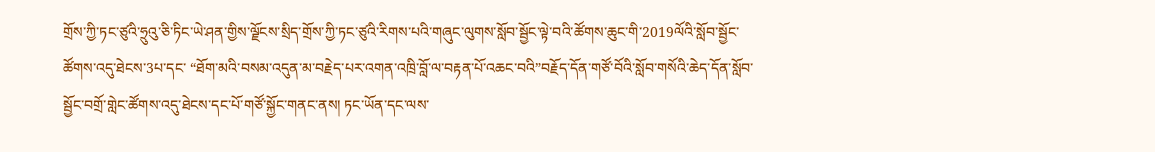གྲོས་ཀྱི་ཏང་ཙུའི་ཧྲུའུ་ཅི་ཏིང་ཡེ་ཤན་གྱིས་ལྗོངས་སྲིད་གྲོས་ཀྱི་ཏང་ཙུའི་རིགས་པའི་གཞུང་ལུགས་སློབ་སྦྱོང་ལྟེ་བའི་ཚོགས་ཆུང་གི་2019ལོའི་སློབ་སྦྱོང་ཚོགས་འདུ་ཐེངས་3པ་དང་ “ཐོག་མའི་བསམ་འདུན་མ་བརྗེད་པར་འགན་འཁྲི་བློ་ལ་བརྟན་པོ་འཆང་བའི”བརྗོད་དོན་གཙོ་བོའི་སློབ་གསོའི་ཆེད་དོན་སློབ་སྦྱོང་བགྲོ་གླེང་ཚོགས་འདུ་ཐེངས་དང་པོ་གཙོ་སྐྱོང་གནང་ནས། ཏང་ཡོན་དང་ལས་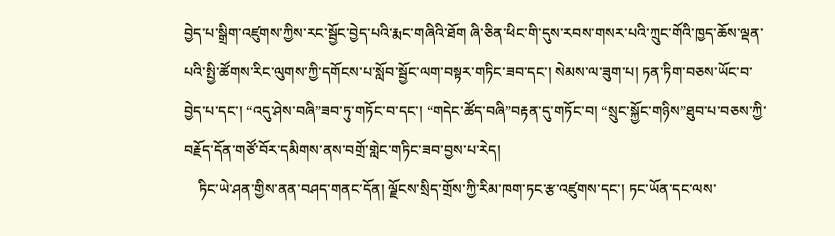བྱེད་པ་སྒྲིག་འཛུགས་ཀྱིས་རང་སྦྱོང་བྱེད་པའི་རྨང་གཞིའི་ཐོག ཞི་ཅིན་ཕིང་གི་དུས་རབས་གསར་པའི་ཀྲུང་གོའི་ཁྱད་ཆོས་ལྡན་པའི་སྤྱི་ཚོགས་རིང་ལུགས་ཀྱི་དགོངས་པ་སློབ་སྦྱོང་ལག་བསྟར་གཏིང་ཟབ་དང་། སེམས་ལ་ཟུག་པ། ཏན་ཏིག་བཅས་ཡོང་བ་བྱེད་པ་དང་། “འདུ་ཤེས་བཞི”ཟབ་ཏུ་གཏོང་བ་དང་། “གདེང་ཚོད་བཞི”བརྟན་དུ་གཏོང་བ། “སྲུང་སྐྱོང་གཉིས”ཐུབ་པ་བཅས་ཀྱི་བརྗོད་དོན་གཙོ་བོར་དམིགས་ནས་བགྲོ་གླེང་གཏིང་ཟབ་བྱས་པ་རེད།
    ཏིང་ཡེ་ཤན་གྱིས་ནན་བཤད་གནང་དོན། ལྗོངས་སྲིད་གྲོས་ཀྱི་རིམ་ཁག་ཏང་རྩ་འཛུགས་དང་། ཏང་ཡོན་དང་ལས་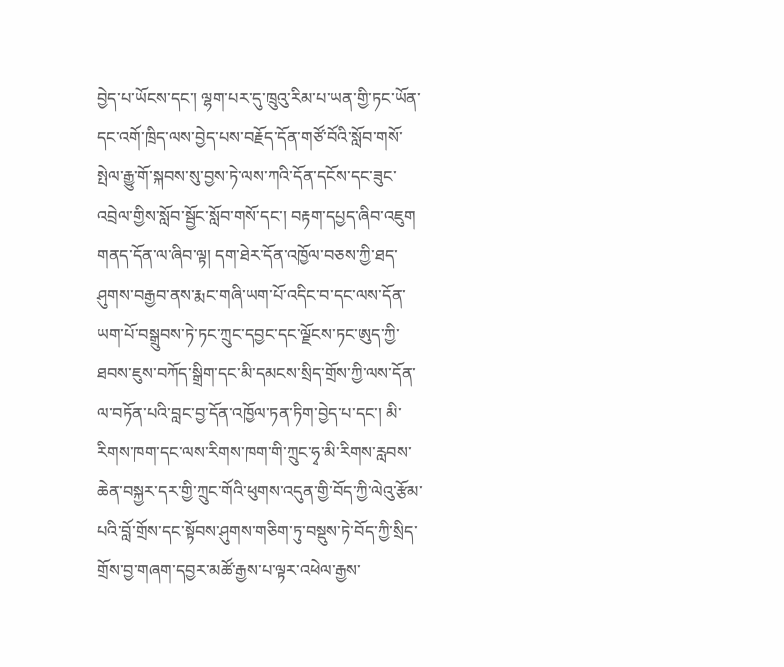བྱེད་པ་ཡོངས་དང་། ལྷག་པར་དུ་ཁྲུའུ་རིམ་པ་ཡན་གྱི་ཏང་ཡོན་དང་འགོ་ཁྲིད་ལས་བྱེད་པས་བརྗོད་དོན་གཙོ་བོའི་སློབ་གསོ་སྤེལ་རྒྱུ་གོ་སྐབས་སུ་བྱས་ཏེ་ལས་ཀའི་དོན་དངོས་དང་ཟུང་འབྲེལ་གྱིས་སློབ་སྦྱོང་སློབ་གསོ་དང་། བརྟག་དཔྱད་ཞིབ་འཇུག གནད་དོན་ལ་ཞིབ་ལྟ། དག་ཐེར་དོན་འཁྱོལ་བཅས་ཀྱི་ཐད་ཤུགས་བརྒྱབ་ནས་རྨང་གཞི་ཡག་པོ་འདིང་བ་དང་ལས་དོན་ཡག་པོ་བསྒྲུབས་ཏེ་ཏང་ཀྲུང་དབྱང་དང་ལྗོངས་ཏང་ཨུད་ཀྱི་ཐབས་ཇུས་བཀོད་སྒྲིག་དང་མི་དམངས་སྲིད་གྲོས་ཀྱི་ལས་དོན་ལ་བཏོན་པའི་བླང་བྱ་དོན་འཁྱོལ་ཏན་ཏིག་བྱེད་པ་དང་། མི་རིགས་ཁག་དང་ལས་རིགས་ཁག་གི་ཀྲུང་ཧྭ་མི་རིགས་རླབས་ཆེན་བསྐྱར་དར་གྱི་ཀྲུང་གོའི་ཕུགས་འདུན་གྱི་བོད་ཀྱི་ལེའུ་རྩོམ་པའི་བློ་གྲོས་དང་སྟོབས་ཤུགས་གཅིག་ཏུ་བསྡུས་ཏེ་བོད་ཀྱི་སྲིད་གྲོས་བྱ་གཞག་དབྱར་མཚོ་རྒྱས་པ་ལྟར་འཕེལ་རྒྱས་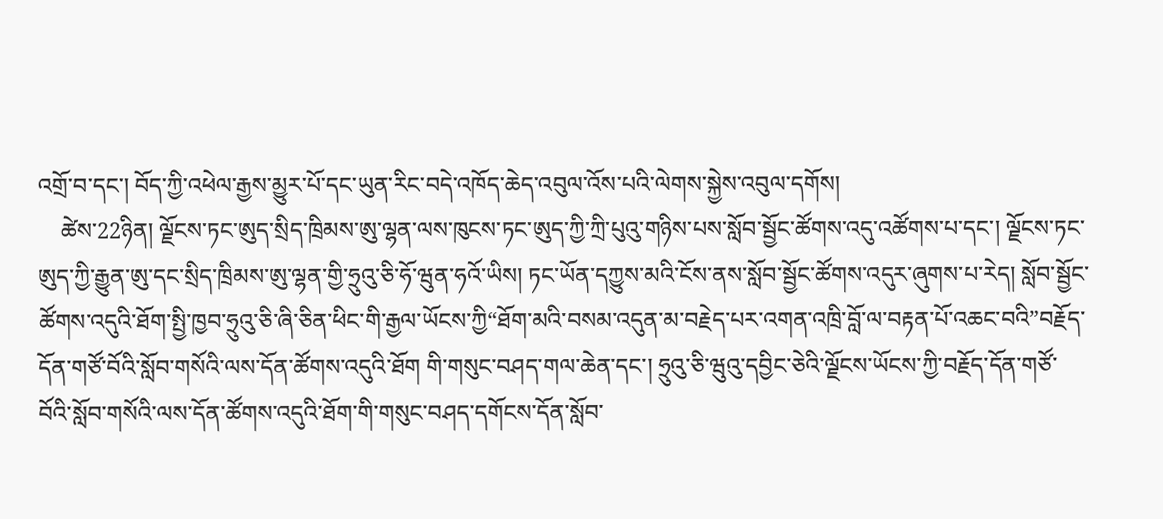འགྲོ་བ་དང་། བོད་ཀྱི་འཕེལ་རྒྱས་མྱུར་པོ་དང་ཡུན་རིང་བདེ་འཁོད་ཆེད་འབུལ་འོས་པའི་ལེགས་སྐྱེས་འབུལ་དགོས།
    ཚེས་22ཉིན། ལྗོངས་ཏང་ཨུད་སྲིད་ཁྲིམས་ཨུ་ལྷན་ལས་ཁུངས་ཏང་ཨུད་ཀྱི་ཀྲི་པུའུ་གཉིས་པས་སློབ་སྦྱོང་ཚོགས་འདུ་འཚོགས་པ་དང་། ལྗོངས་ཏང་ཨུད་ཀྱི་རྒྱུན་ཨུ་དང་སྲིད་ཁྲིམས་ཨུ་ལྷན་གྱི་ཧྲུའུ་ཅི་ཧོ་ཝུན་ཧའོ་ཡིས། ཏང་ཡོན་དཀྱུས་མའི་ངོས་ནས་སློབ་སྦྱོང་ཚོགས་འདུར་ཞུགས་པ་རེད། སློབ་སྦྱོང་ཚོགས་འདུའི་ཐོག་སྤྱི་ཁྱབ་ཧྲུའུ་ཅི་ཞི་ཅིན་ཕིང་གི་རྒྱལ་ཡོངས་ཀྱི“ཐོག་མའི་བསམ་འདུན་མ་བརྗེད་པར་འགན་འཁྲི་བློ་ལ་བརྟན་པོ་འཆང་བའི”བརྗོད་དོན་གཙོ་བོའི་སློབ་གསོའི་ལས་དོན་ཚོགས་འདུའི་ཐོག གི་གསུང་བཤད་གལ་ཆེན་དང་། ཧྲུའུ་ཅི་ཝུའུ་དབྱིང་ཅེའི་ལྗོངས་ཡོངས་ཀྱི་བརྗོད་དོན་གཙོ་བོའི་སློབ་གསོའི་ལས་དོན་ཚོགས་འདུའི་ཐོག་གི་གསུང་བཤད་དགོངས་དོན་སློབ་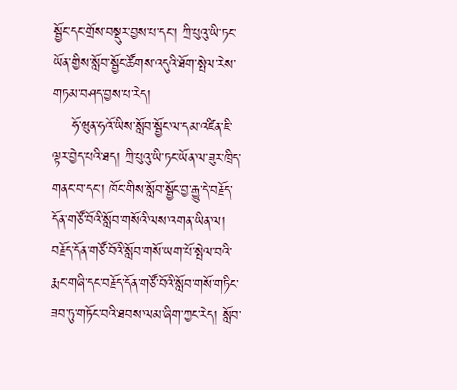སྦྱོང་དང་གྲོས་བསྡུར་བྱས་པ་དང་། ཀྲི་པུའུ་ཡི་ཏང་ཡོན་གྱིས་སློབ་སྦྱོང་ཚོགས་འདུའི་ཐོག་སྤེལ་རེས་གཏམ་བཤད་བྱས་པ་རེད།
    ཧོ་ཝུན་ཧའོ་ཡིས་སློབ་སྦྱོང་ལ་དམ་འཛིན་ཇི་ལྟར་བྱེད་པའི་ཐད། ཀྲི་པུའུ་ཡི་ཏང་ཡོན་ལ་ཟུར་ཁྲིད་གནང་བ་དང་། ཁོང་གིས་སློབ་སྦྱོང་བྱ་རྒྱུ་དེ་བརྗོད་དོན་གཙོ་བོའི་སློབ་གསོའི་ལས་འགན་ཡིན་ལ། བརྗོད་དོན་གཙོ་བོའི་སློབ་གསོ་ཡག་པོ་སྤེལ་བའི་རྨང་གཞི་དང་བརྗོད་དོན་གཙོ་བོའི་སློབ་གསོ་གཏིང་ཟབ་ཏུ་གཏོང་བའི་ཐབས་ལམ་ཞིག་ཀྱང་རེད། སློབ་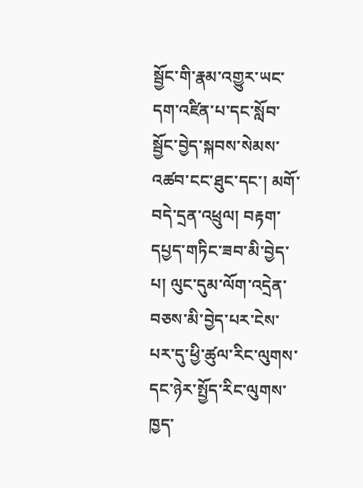སྦྱོང་གི་རྣམ་འགྱུར་ཡང་དག་འཛིན་པ་དང་སློབ་སྦྱོང་བྱེད་སྐབས་སེམས་འཚབ་ངང་ཐུང་དང་། མགོ་བདེ་དྲན་འཕྲུལ། བརྟག་དཔྱད་གཏིང་ཟབ་མི་བྱེད་པ། ལུང་དུམ་ལོག་འདྲེན་བཅས་མི་བྱེད་པར་ངེས་པར་དུ་ཕྱི་ཚུལ་རིང་ལུགས་དང་ཉེར་སྤྱོད་རིང་ལུགས་ཁྱད་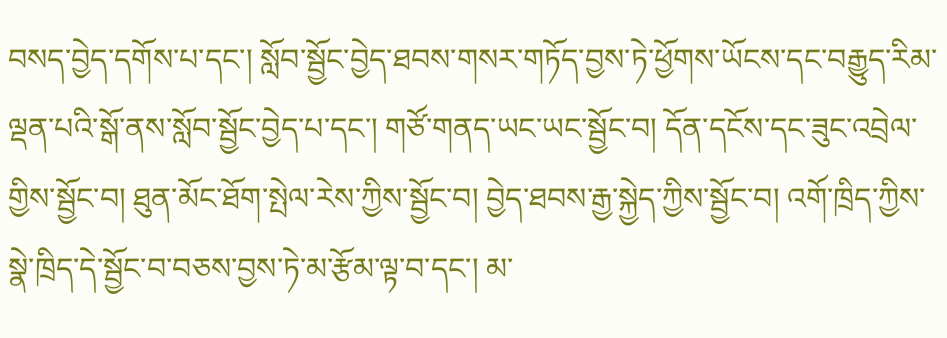བསད་བྱེད་དགོས་པ་དང་། སློབ་སྦྱོང་བྱེད་ཐབས་གསར་གཏོད་བྱས་ཏེ་ཕྱོགས་ཡོངས་དང་བརྒྱུད་རིམ་ལྡན་པའི་སྒོ་ནས་སློབ་སྦྱོང་བྱེད་པ་དང་། གཙོ་གནད་ཡང་ཡང་སྦྱོང་བ། དོན་དངོས་དང་ཟུང་འབྲེལ་གྱིས་སྦྱོང་བ། ཐུན་མོང་ཐོག་སྤེལ་རེས་ཀྱིས་སྦྱོང་བ། བྱེད་ཐབས་རྒྱ་སྐྱེད་ཀྱིས་སྦྱོང་བ། འགོ་ཁྲིད་ཀྱིས་སྣེ་ཁྲིད་དེ་སྦྱོང་བ་བཅས་བྱས་ཏེ་མ་རྩོམ་ལྟ་བ་དང་། མ་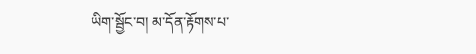ཡིག་སྦྱོང་བ། མ་དོན་རྟོགས་པ་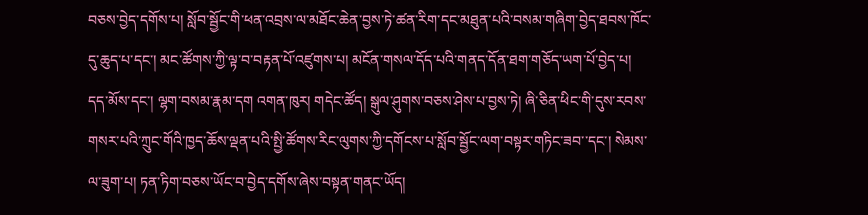བཅས་བྱེད་དགོས་པ། སློབ་སྦྱོང་གི་ཕན་འབྲས་ལ་མཐོང་ཆེན་བྱས་ཏེ་ཚན་རིག་དང་མཐུན་པའི་བསམ་གཞིག་བྱེད་ཐབས་ཁོང་དུ་ཆུད་པ་དང་། མང་ཚོགས་ཀྱི་ལྟ་བ་བརྟན་པོ་འཛུགས་པ། མངོན་གསལ་དོད་པའི་གནད་དོན་ཐག་གཅོད་ཡག་པོ་བྱེད་པ། དད་མོས་དང་། ལྷག་བསམ་རྣམ་དག འགན་ཁུར། གདེང་ཚོད། སྒུལ་ཤུགས་བཅས་ཤེས་པ་བྱས་ཏེ། ཞི་ཅིན་ཕིང་གི་དུས་རབས་གསར་པའི་ཀྲུང་གོའི་ཁྱད་ཆོས་ལྡན་པའི་སྤྱི་ཚོགས་རིང་ལུགས་ཀྱི་དགོངས་པ་སློབ་སྦྱོང་ལག་བསྟར་གཏིང་ཟབ་་དང་། སེམས་ལ་ཟུག་པ། ཏན་ཏིག་བཅས་ཡོང་བ་བྱེད་དགོས་ཞེས་བསྟན་གནང་ཡོད།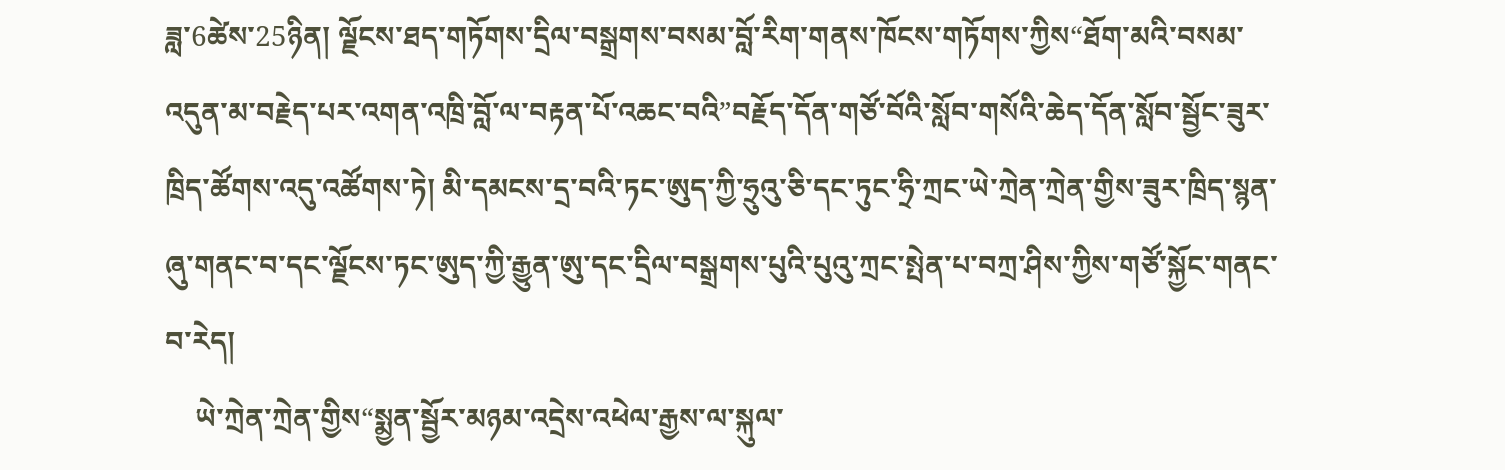ཟླ་6ཚེས་25ཉིན། ལྗོངས་ཐད་གཏོགས་དྲིལ་བསྒྲགས་བསམ་བློ་རིག་གནས་ཁོངས་གཏོགས་ཀྱིས“ཐོག་མའི་བསམ་འདུན་མ་བརྗེད་པར་འགན་འཁྲི་བློ་ལ་བརྟན་པོ་འཆང་བའི”བརྗོད་དོན་གཙོ་བོའི་སློབ་གསོའི་ཆེད་དོན་སློབ་སྦྱོང་ཟུར་ཁྲིད་ཚོགས་འདུ་འཚོགས་ཏེ། མི་དམངས་དྲ་བའི་ཏང་ཨུད་ཀྱི་ཧྲུའུ་ཅི་དང་ཏུང་ཧྲི་ཀྲང་ཡེ་ཀྲེན་ཀྲེན་གྱིས་ཟུར་ཁྲིད་སྙན་ཞུ་གནང་བ་དང་ལྗོངས་ཏང་ཨུད་ཀྱི་རྒྱུན་ཨུ་དང་དྲིལ་བསྒྲགས་པུའི་པུའུ་ཀྲང་སྤེན་པ་བཀྲ་ཤིས་ཀྱིས་གཙོ་སྐྱོང་གནང་བ་རེད།
    ཡེ་ཀྲེན་ཀྲེན་གྱིས“སྨྱན་སྦྱོར་མཉམ་འདྲེས་འཕེལ་རྒྱས་ལ་སྐུལ་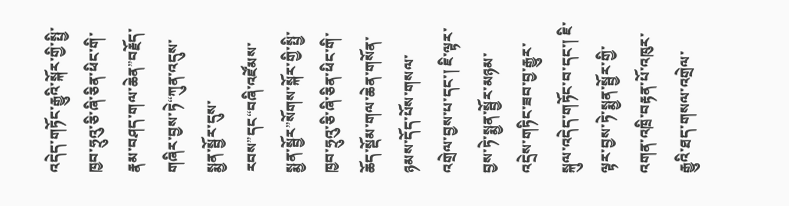འདེད་གཏོང་རྒྱུའི་སྐོར་གྱི་སྤྱི་ཁྱབ་ཧྲུའུ་ཅི་ཞི་ཅིན་ཕིང་གི་རྣམ་བཤད་གལ་ཆེན”བརྗོད་གཞིར་བྱས་ཏེ“ཀུན་འདུས་སྨྱན་སྦྱོར་དུས་རབས”དང“བཞི་འཛོམས་སྨྱན་སྦྱོར”སོགས་སྐོར་གྱི་སྤྱི་ཁྱབ་ཧྲུའུ་ཅི་ཞི་ཅིན་ཕིང་གི་ཆོད་སྡོམ་གལ་ཆེན་གསོན་ཉམས་དོད་པོས་གསལ་འགྲེལ་བྱས་པ་དང་། ཇི་ལྟར་བྱས་ཏེ་སྨྱན་སྦྱོར་མཉམ་འདྲེས་གཏིང་ཟབ་བྱ་རྒྱུར་སྐུལ་འདེད་གཏོང་བ་དང་། ཇི་ལྟར་བྱས་ཏེ་སྨྱན་སྦྱོར་གྱི་འགན་འཁྲི་བརྟན་པོ་འཁུར་རྒྱུའི་ཐད་གསལ་འགྲེལ་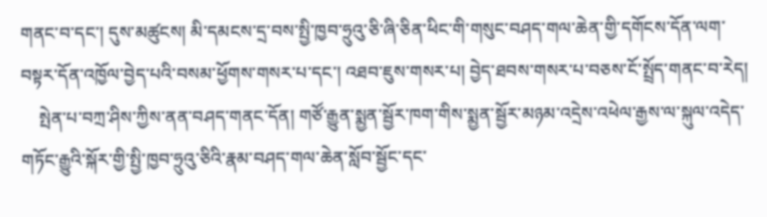གནང་བ་དང་། དུས་མཚུངས། མི་དམངས་དྲ་བས་སྤྱི་ཁྱབ་ཧྲུའུ་ཅི་ཞི་ཅིན་ཕིང་གི་གསུང་བཤད་གལ་ཆེན་གྱི་དགོངས་དོན་ལག་བསྟར་དོན་འཁྱོལ་བྱེད་པའི་བསམ་ཕྱོགས་གསར་པ་དང་། འཐབ་ཇུས་གསར་པ། བྱེད་ཐབས་གསར་པ་བཅས་ངོ་སྤྲོད་གནང་བ་རེད།
    སྤེན་པ་བཀྲ་ཤིས་ཀྱིས་ནན་བཤད་གནང་དོན། གཙོ་རྒྱུན་སྨྱན་སྦྱོར་ཁག་གིས་སྨྱན་སྦྱོར་མཉམ་འདྲེས་འཕེལ་རྒྱས་ལ་སྐུལ་འདེད་གཏོང་རྒྱུའི་སྐོར་གྱི་སྤྱི་ཁྱབ་ཧྲུའུ་ཅིའི་རྣམ་བཤད་གལ་ཆེན་སློབ་སྦྱོང་དང་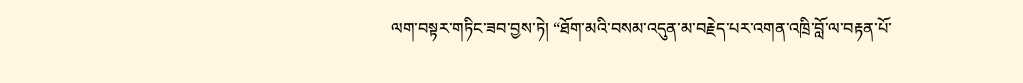ལག་བསྟར་གཏིང་ཟབ་བྱས་ཏེ། “ཐོག་མའི་བསམ་འདུན་མ་བརྗེད་པར་འགན་འཁྲི་བློ་ལ་བརྟན་པོ་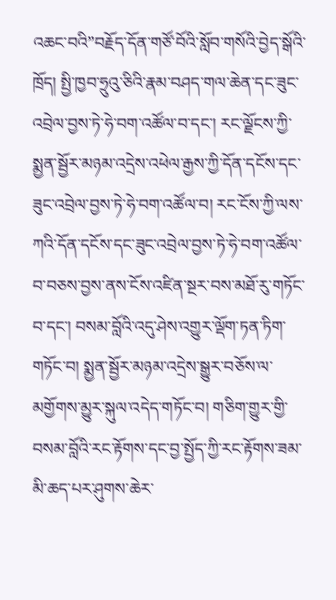འཆང་བའི”བརྗོད་དོན་གཙོ་བོའི་སློབ་གསོའི་བྱེད་སྒོའི་ཁྲོད། སྤྱི་ཁྱབ་ཧྲུའུ་ཅིའི་རྣམ་བཤད་གལ་ཆེན་དང་ཟུང་འབྲེལ་བྱས་ཏེ་ཧེ་བག་འཚོལ་བ་དང་། རང་ལྗོངས་ཀྱི་སྨྱན་སྦྱོར་མཉམ་འདྲེས་འཕེལ་རྒྱས་ཀྱི་དོན་དངོས་དང་ཟུང་འབྲེལ་བྱས་ཏེ་ཧེ་བག་འཚོལ་བ། རང་ངོས་ཀྱི་ལས་ཀའི་དོན་དངོས་དང་ཟུང་འབྲེལ་བྱས་ཏེ་ཧེ་བག་འཚོལ་བ་བཅས་བྱས་ནས་ངོས་འཛིན་སྔར་བས་མཐོ་རུ་གཏོང་བ་དང་། བསམ་བློའི་འདུ་ཤེས་འགྱུར་ལྡོག་ཏན་ཏིག་གཏོང་བ། སྨྱན་སྦྱོར་མཉམ་འདྲེས་སྒྱུར་བཅོས་ལ་མགྱོགས་མྱུར་སྐུལ་འདེད་གཏོང་བ། གཅིག་གྱུར་གྱི་བསམ་བློའི་རང་རྟོགས་དང་བྱ་སྤྱོད་ཀྱི་རང་རྟོགས་ཟམ་མི་ཆད་པར་ཤུགས་ཆེར་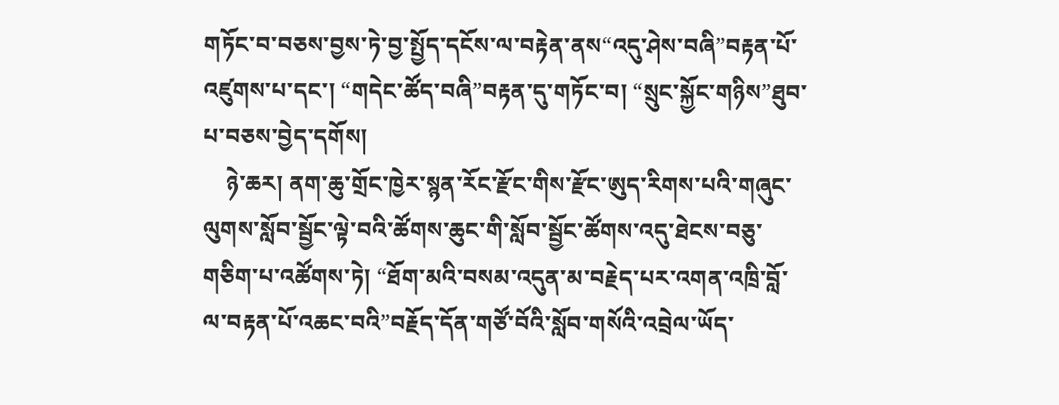གཏོང་བ་བཅས་བྱས་ཏེ་བྱ་སྤྱོད་དངོས་ལ་བརྟེན་ནས“འདུ་ཤེས་བཞི”བརྟན་པོ་འཛུགས་པ་དང་། “གདེང་ཚོད་བཞི”བརྟན་དུ་གཏོང་བ། “སྲུང་སྐྱོང་གཉིས”ཐུབ་པ་བཅས་བྱེད་དགོས།
    ཉེ་ཆར། ནག་ཆུ་གྲོང་ཁྱེར་སྙན་རོང་རྫོང་གིས་རྫོང་ཨུད་རིགས་པའི་གཞུང་ལུགས་སློབ་སྦྱོང་ལྟེ་བའི་ཚོགས་ཆུང་གི་སློབ་སྦྱོང་ཚོགས་འདུ་ཐེངས་བཅུ་གཅིག་པ་འཚོགས་ཏེ། “ཐོག་མའི་བསམ་འདུན་མ་བརྗེད་པར་འགན་འཁྲི་བློ་ལ་བརྟན་པོ་འཆང་བའི”བརྗོད་དོན་གཙོ་བོའི་སློབ་གསོའི་འབྲེལ་ཡོད་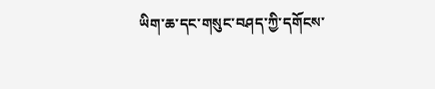ཡིག་ཆ་དང་གསུང་བཤད་ཀྱི་དགོངས་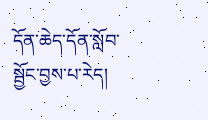དོན་ཆེད་དོན་སློབ་སྦྱོང་བྱས་པ་རེད།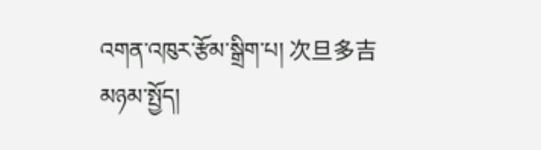འགན་འཁུར་རྩོམ་སྒྲིག་པ། 次旦多吉
མཉམ་སྤྱོད།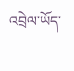འབྲེལ་ཡོད་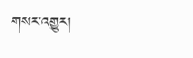གསར་འགྱུར།